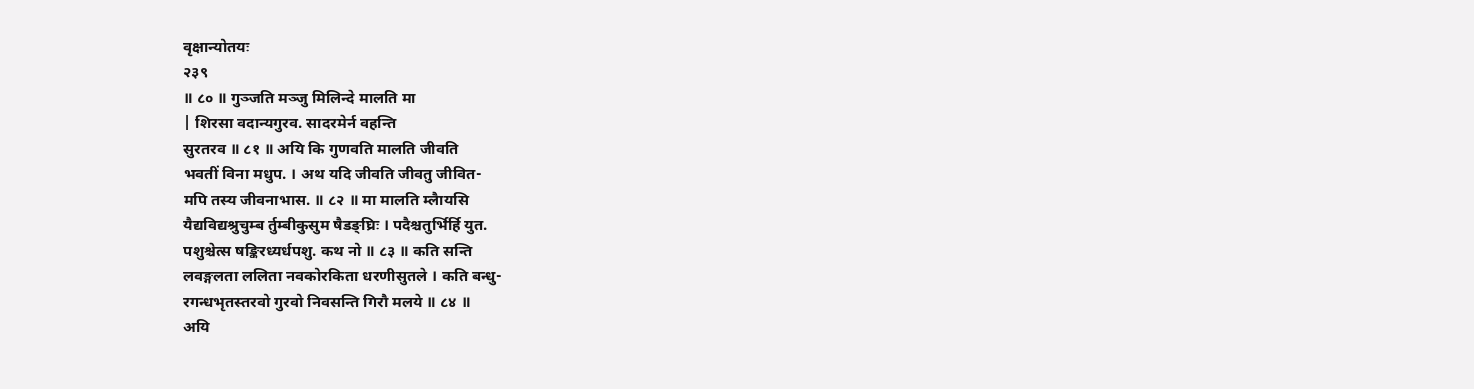वृक्षान्योतयः
२३९
॥ ८० ॥ गुञ्जति मञ्जु मिलिन्दे मालति मा
| शिरसा वदान्यगुरव. सादरमेर्न वहन्ति
सुरतरव ॥ ८१ ॥ अयि कि गुणवति मालति जीवति
भवतीं विना मधुप. । अथ यदि जीवति जीवतु जीवित-
मपि तस्य जीवनाभास. ॥ ८२ ॥ मा मालति म्लैायसि
यैद्यविद्यश्रुचुम्ब र्तुम्बीकुसुम षैडङ्घ्रिः । पदैश्चतुर्भिर्हि युत.
पशुश्चेत्स षङ्किरध्यर्धपशु. कथ नो ॥ ८३ ॥ कति सन्ति
लवङ्गलता ललिता नवकोरकिता धरणीसुतले । कति बन्धु-
रगन्धभृतस्तरवो गुरवो निवसन्ति गिरौ मलये ॥ ८४ ॥
अयि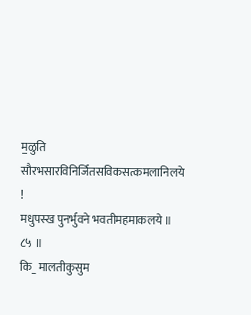म॒ळुति सौरभसारविनिर्जितसविकसत्कमलानिलये !
मधुपस्ख पुनर्भुवने भवतीमहमाकलये ॥ ८५ ॥
कि_ मालतीकुसुम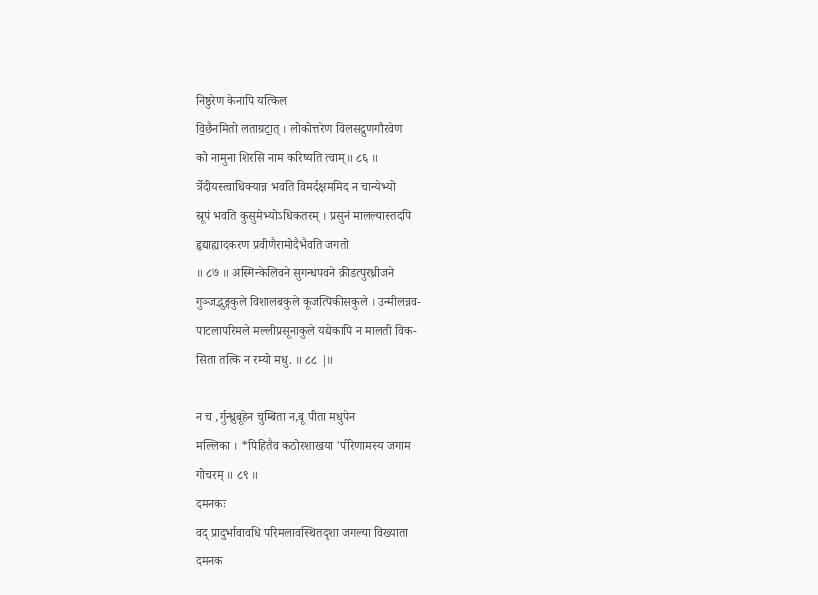निष्ठुरेण केनापि यत्किल
वि॒छैनमितो लताग्रटा॒त् । लोकोत्तरेण विलसद्रुणगौरवेण
को नामुना शिरसि नाम करिष्यति त्वाम्॥ ८६ ॥
र्त्रेदीयस्त्वाधिक्यान्न भवति विमर्दक्षममिद न चान्येभ्यो
स्रूपं भवति कुसुमेभ्योऽधिकतरम् । प्रसुनं मालल्यास्तदपि
हृद्याह्यादकरण प्रवीणैरामोदैभैवति जगतो
॥ ८७ ॥ अस्मिन्केलिवने सुगन्धपवने क्रीडत्पुरध्रीजने
गुञ्जद्भुङ्गकुले विशालबकुले कूजत्पिकीसकुले । उन्मीलन्नव-
पाटलापरिमले मल्लीप्रसूनाकुले यद्येकापि न मालती विक-
सिता तत्कि न रम्यो मधु. ॥ ८८ |॥

न च ,र्गुन्ध्रुबूहेन चुम्बिता न,बू पीता मधुपेन
मल्लिका । *पिहितैव कठोरशाखया 'र्परिणामस्य जगाम
गोचरम् ॥ ८९ ॥
दमनकः
वद् प्रादुर्भावावधि परिमलावस्थितदृशा जगल्या विख्याता
दमनक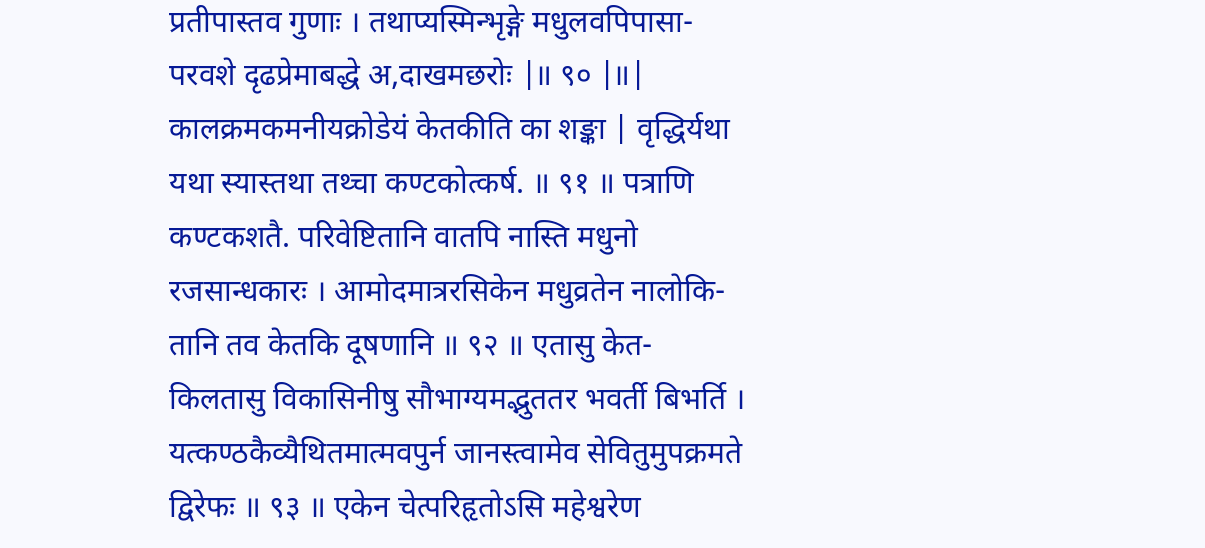प्रतीपास्तव गुणाः । तथाप्यस्मिन्भृङ्गे मधुलवपिपासा-
परवशे दृढप्रेमाबद्धे अ,दाखमछरोः |॥ ९० |॥|
कालक्रमकमनीयक्रोडेयं केतकीति का शङ्का | वृद्धिर्यथा
यथा स्यास्तथा तथ्चा कण्टकोत्कर्ष. ॥ ९१ ॥ पत्राणि
कण्टकशतै. परिवेष्टितानि वातपि नास्ति मधुनो
रजसान्धकारः । आमोदमात्ररसिकेन मधुव्रतेन नालोकि-
तानि तव केतकि दूषणानि ॥ ९२ ॥ एतासु केत-
किलतासु विकासिनीषु सौभाग्यमद्भुततर भवर्ती बिभर्ति ।
यत्कण्ठकैव्यैथितमात्मवपुर्न जानस्त्वामेव सेवितुमुपक्रमते
द्विरेफः ॥ ९३ ॥ एकेन चेत्परिहृतोऽसि महेश्वरेण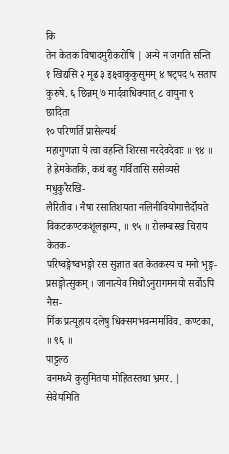कि
तेन केतक विषादमुरीकरोषि | अन्ये न जगति सन्ति
१ खिद्यसि २ मूढ ३ इक्ष्वाकुकुसुमम् ४ षट्पद ५ सताप
कुरुषे. ६ छिन्नम् ७ मार्दवाधिक्यात् ८ वायुना ९ छादिता
१० परिणर्ति प्रासेल्यर्थ
महागुणज्ञा ये त्वा वहन्ति शिरसा नरदेवदेवाः ॥ ९४ ॥
हे ह्रेमकेतकि, कथं बहु गर्वितासि ससेव्यसे मधुकुरैरखि-
लैरितीव । नैषा रसातिशयता नलिनीवियोगात्तैर्दॉयते
विकटकण्टकशूलझम्प, ॥ ९५ ॥ रोलम्बस्ख चिराय केतक-
परिष्वङ्गेष्वभङ्गो रस सुज्ञात बत केतकस्य च मनो भृङ्ग-
प्रसङ्गोत्सुकम् । जानात्येव मिथोऽनुरागमनयो सर्वोऽपि नैस-
र्गिक प्रत्यूहाय दलेषु धिक्समभवन्मर्माविव. कण्टका, ॥ ९६ ॥
पाट्टल्ठ
वनमध्ये कुसुमितया मोहितस्तथा भ्रमर. |
सेवेयमिति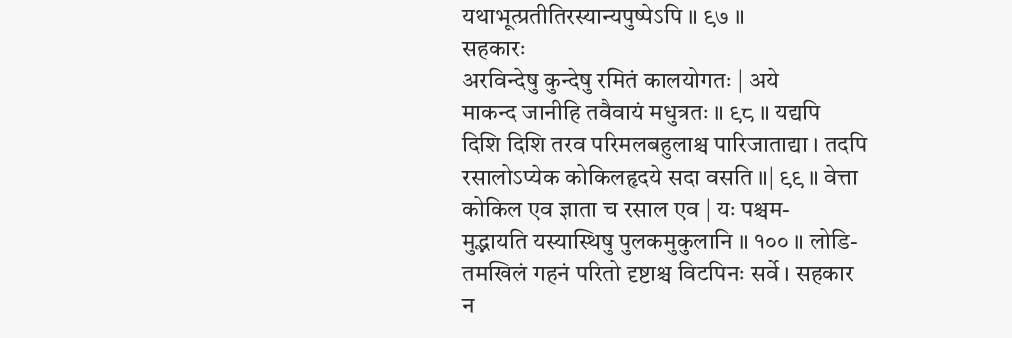यथाभूत्प्रतीतिरस्यान्यपुष्पेऽपि ॥ ९७ ॥
सहकारः
अरविन्देषु कुन्देषु रमितं कालयोगतः | अये
माकन्द जानीहि तवैवायं मधुत्रतः ॥ ९८ ॥ यद्यपि
दिशि दिशि तरव परिमलबहुलाश्च पारिजाताद्या । तदपि
रसालोऽप्येक कोकिलहृदये सदा वसति ॥| ९९ ॥ वेत्ता
कोकिल एव ज्ञाता च रसाल एव | यः पश्चम-
मुद्भायति यस्यास्थिषु पुलकमुकुलानि ॥ १०० ॥ लोडि-
तमखिलं गहनं परितो दृष्टाश्च विटपिनः सर्वे । सहकार
न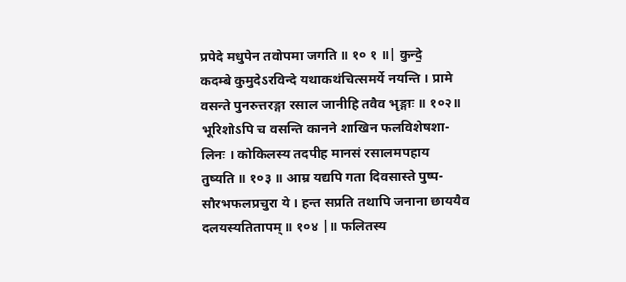प्रपेदे मधुपेन तवोपमा जगति ॥ १० १ ॥| कुन्दे॒
कदम्बे कुमुदेऽरविन्दे यथाकथंचित्समर्ये नयन्ति । प्रामे
वसन्ते पुनरुत्तरङ्गा रसाल जानीहि तवैव भृङ्गाः ॥ १०२॥
भूरिशोऽपि च वसन्ति कानने शाखिन फलविशेषशा-
लिनः । कोकिलस्य तदपीह मानसं रसालमपहाय
तुष्यति ॥ १०३ ॥ आम्र यद्यपि गता दिवसास्ते पुष्प-
सौरभफलप्रचुरा ये । हन्त सप्रति तथापि जनाना छाययैव
दलयस्यतितापम् ॥ १०४ |॥ फलितस्य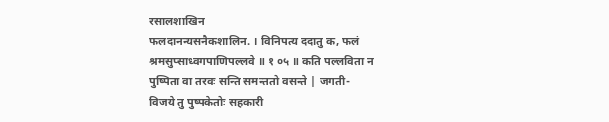रसालशाखिन
फलदानन्यसनैकशालिन. । विनिपत्य ददातु क, फलं
श्रमसुप्साध्वगपाणिपल्लवे ॥ १ ०५ ॥ कति पल्लविता न
पुष्पिता वा तरवः सन्ति समन्ततो वसन्ते | जगती-
विजये तु पुष्पकेतोः सहकारी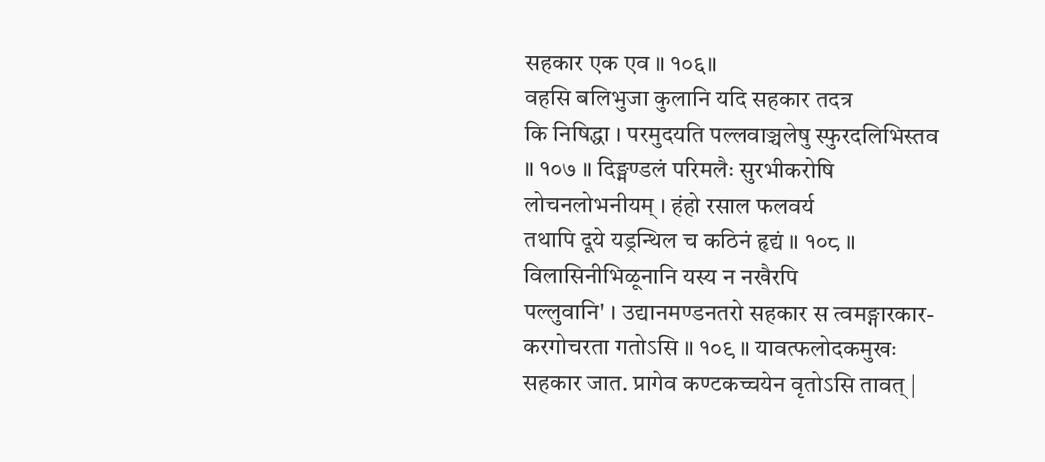सहकार एक एव ॥ १०६॥
वहसि बलिभुजा कुलानि यदि सहकार तदत्र
कि निषिद्धा । परमुदयति पल्लवाञ्चलेषु स्फुरदलिभिस्तव
॥ १०७ ॥ दिङ्मण्डलं परिमलैः सुरभीकरोषि
लोचनलोभनीयम् । हंहो रसाल फलवर्य
तथापि दूये यड्रन्थिल च कठिनं हृद्यं ॥ १०८ ॥
विलासिनीभिळूनानि यस्य न नखैरपि
पल्लुवानि' । उद्यानमण्डनतरो सहकार स त्वमङ्गारकार-
करगोचरता गतोऽसि ॥ १०९ ॥ यावत्फलोदकमुखः
सहकार जात. प्रागेव कण्टकच्चयेन वृतोऽसि तावत् |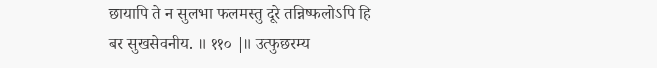छायापि ते न सुलभा फलमस्तु दूरे तन्निष्फलोऽपि हि
बर सुखसेवनीय. ॥ ११० |॥ उत्फुछरम्य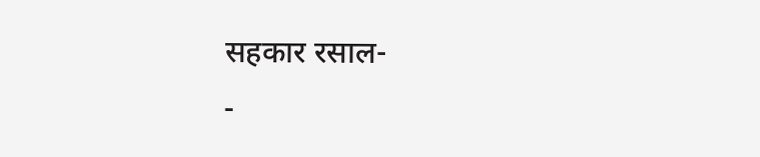सहकार रसाल-
-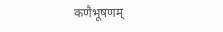कणैभूषणम्